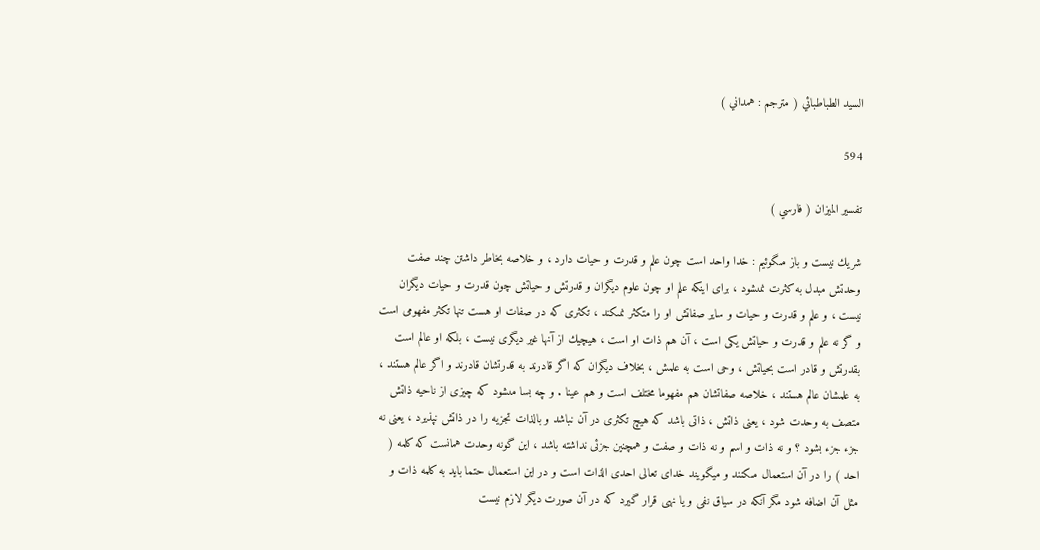السيد الطباطبائي ( مترجم : همداني )

594

تفسير الميزان ( فارسي )

شريك نيست و باز مىگوئيم : خدا واحد است چون علم و قدرت و حيات دارد ، و خلاصه بخاطر داشتن چند صفت وحدتش مبدل به كثرت نمىشود ، براى اينكه علم او چون علوم ديگران و قدرتش و حياتش چون قدرت و حيات ديگران نيست ، و علم و قدرت و حيات و ساير صفاتش او را متكثر نمىكند ، تكثرى كه در صفات او هست تنها تكثر مفهومى است و گر نه علم و قدرت و حياتش يكى است ، آن هم ذات او است ، هيچيك از آنها غير ديگرى نيست ، بلكه او عالم است بقدرتش و قادر است بحياتش ، وحى است به علمش ، بخلاف ديگران كه اگر قادرند به قدرتشان قادرند و اگر عالم هستند ، به علمشان عالم هستند ، خلاصه صفاتشان هم مفهوما مختلف است و هم عينا . و چه بسا مىشود كه چيزى از ناحيه ذاتش متصف به وحدت شود ، يعنى ذاتش ، ذاتى باشد كه هيچ تكثرى در آن نباشد و بالذات تجزيه را در ذاتش نپذيرد ، يعنى نه جزء جزء بشود ؟ و نه ذات و اسم و نه ذات و صفت و همچنين جزئى نداشته باشد ، اين گونه وحدت همانست كه كلمه ( احد ) را در آن استعمال مىكنند و ميگويند خداى تعالى احدى الذات است و در اين استعمال حتما بايد به كلمه ذات و مثل آن اضافه شود مگر آنكه در سياق نفى و يا نهى قرار گيرد كه در آن صورت ديگر لازم نيست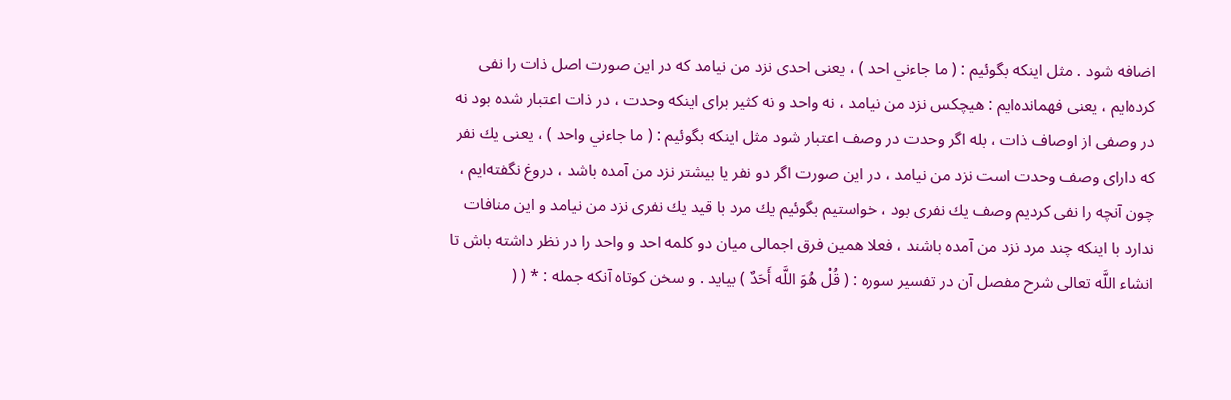اضافه شود . مثل اينكه بگوئيم : ( ما جاءني احد ) ، يعنى احدى نزد من نيامد كه در اين صورت اصل ذات را نفى كرده‌ايم ، يعنى فهمانده‌ايم : هيچكس نزد من نيامد ، نه واحد و نه كثير براى اينكه وحدت ، در ذات اعتبار شده بود نه در وصفى از اوصاف ذات ، بله اگر وحدت در وصف اعتبار شود مثل اينكه بگوئيم : ( ما جاءني واحد ) ، يعنى يك نفر كه داراى وصف وحدت است نزد من نيامد ، در اين صورت اگر دو نفر يا بيشتر نزد من آمده باشد ، دروغ نگفته‌ايم ، چون آنچه را نفى كرديم وصف يك نفرى بود ، خواستيم بگوئيم يك مرد با قيد يك نفرى نزد من نيامد و اين منافات ندارد با اينكه چند مرد نزد من آمده باشند ، فعلا همين فرق اجمالى ميان دو كلمه احد و واحد را در نظر داشته باش تا انشاء اللَّه تعالى شرح مفصل آن در تفسير سوره : ( قُلْ هُوَ اللَّه أَحَدٌ ) بيايد . و سخن كوتاه آنكه جمله : * ( (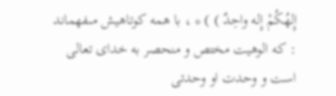إِلهُكُمْ إِله واحِدٌ ) ) * ، با همه كوتاهيش مىفهماند : كه الوهيت مختص و منحصر به خداى تعالى است و وحدت او وحدتى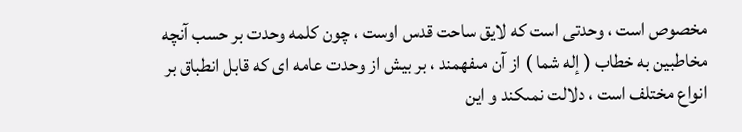مخصوص است ، وحدتى است كه لايق ساحت قدس اوست ، چون كلمه وحدت بر حسب آنچه مخاطبين به خطاب ( إله شما ) از آن مىفهمند ، بر بيش از وحدت عامه اى كه قابل انطباق بر انواع مختلف است ، دلالت نمىكند و اين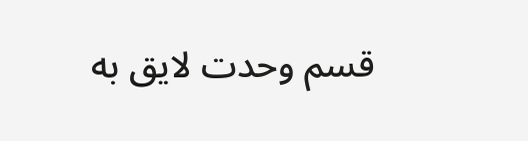قسم وحدت لايق به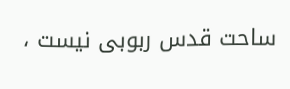ساحت قدس ربوبى نيست ،